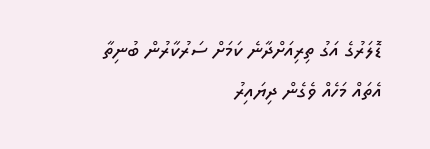ޑޮލަރުގެ އަގު ތިރިއަށްދާނެ ކަމަށް ސަރުކާރުން ބުނިތާ އެތައް މަހެއް ވެގެން ދިޔައިރު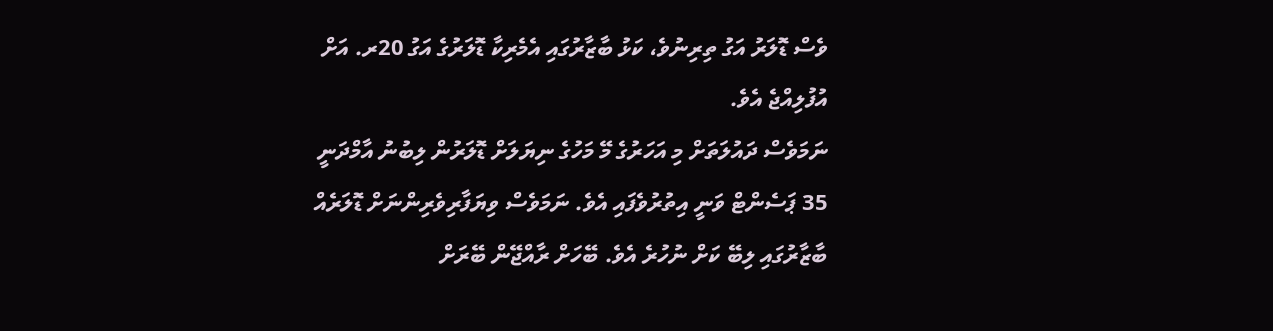ވެސް ޑޮލަރު އަގު ތިރިނުވެ، ކަޅު ބާޒާރުގައި އެމެރިކާ ޑޮލަރުގެ އަގު 20ރ. އަށް އުފުލިއްޖެ އެވެ.
ނަމަވެސް ދައުލަތަށް މި އަހަރުގެ މޭ މަހުގެ ނިޔަލަށް ޑޮލަރުން ލިބުނު އާމްދަނީ 35 ޕަސެންޓް ވަނީ އިތުރުވެފައި އެވެ. ނަމަވެސް ވިޔަފާރިވެރިންނަށް ޑޮލަރެއް ބާޒާރުގައި ލިބޭ ކަށް ނުހުރެ އެވެ. ބޭހަށް ރާއްޖޭން ބޭރަށް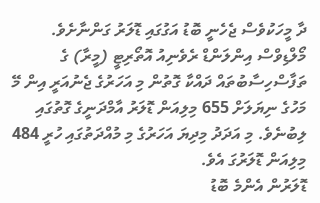ދާ މީހަކުވެސް ޖެހެނީ ބޮޑު އަގުގައި ޑޮލަރު ގަންނާށެވެ.
މޯލްޑިވްސް އިންލަންޑް ރެވެނިއު އޮތޯރިޓީ (މީރާ) ގެ ތަފާސްހިސާބުތައް ދައްކާ ގޮތުން މި އަހަރުގެ ޖެނުއަރީ އިން މޭ މަހުގެ ނިޔަލަށް 655 މިލިއަން ޑޮލަރު އާމްދަނީގެ ގޮތުގައި ލިބުނެވެ. މި އަދަދު މިދިޔަ އަހަރުގެ މި މުއްދަތުގައި ހުރީ 484 މިލިއަން ޑޮލަރުގަ އެވެ.
ޑޮލަރުން އެންމެ ބޮޑު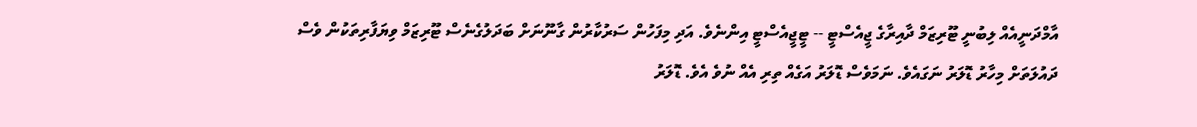އާމްދަނީއެއް ލިބުނީ ޓޫރިޒަމް ދާއިރާގެ ޖީއެސްޓީ -- ޓީޖީއެސްޓީ އިންނެވެ. އަދި މިފަހުން ސަރުކާރުން ގާނޫނަށް ބަދަލުގެނެސް ޓޫރިޒަމް ވިޔަފާރިތަކުން ވެސް ދައުލަތަށް މިހާރު ޑޮލަރު ނަގައެވެ. ނަމަވެސް ޑޮލަރު އަގެއް ތިރި އެއް ނުވެ އެވެ. ޑޮލަރު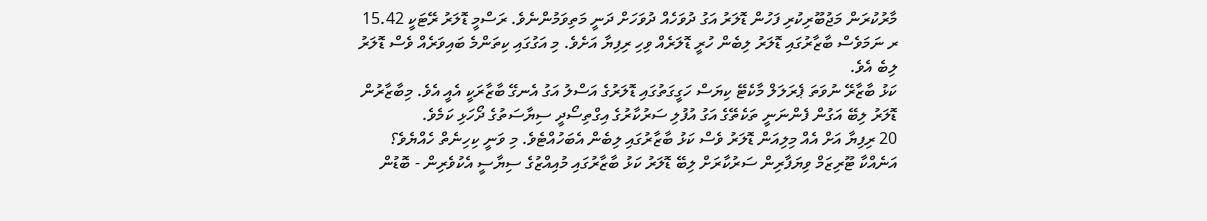މާރުކުރަން މަޖުބޫރިކުރި ފަހުން ޑޮލަރު އަގު ދުވަހެއް ދުވަހަށް ދަނީ މަތިވަމުންނެވެ. ރަސްމީ ޑޮލަރު ރޭޓަކީ 15.42 ރ ނަމަވެސް ބާޒާރުގައި ޑޮލަރު ލިބެން ހުރީ ޑޮލަރެއް ވިހި ރިފިޔާ އަށެވެ. މި އަގުގައި ކިތަންމެ ބައިވަރެއް ވެސް ޑޮލަރު ލިބެ އެވެ.
ކަޅު ބާޒާރޭ ނުވަތަ ޕެރަލަލް މާކެޓޭ ކިޔަސް ހަގީގަތުގައި ޑޮލަރުގެ އަސްލު އަގު އެނގޭ ބާޒާރަކީ އެއީ އެވެ. މިބާޒާރުން ޑޮލަރު ލިބޭ އަގުން ފެންނަނީ ތަކެތޭގެ އަގު އުފުލި ސަރުކާރުގެ އިގްތިސޯދީ ސިޔާސަތުގެ ދޯހަޅި ކަމެވެ.
20 ރިފިޔާ އަށް އެއް މިލިއަން ޑޮލަރު ވެސް ކަޅު ބާޒާރުގައި ލިބެން އެބަހުއްޓެވެ. މި ވަނީ ކިހިނެތް ހެއްޔެވެ؟ އަނެއްކާ ޓޫރިޒަމް ވިޔަފާރިން ސަރުކާރަށް ލިބޭ ޑޮލަރު ކަޅު ބާޒާރުގައި މުއިއްޒުގެ ސިޔާސީ އެކުވެރިން - ބޮޑުން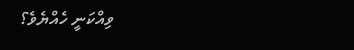ވިއްކަނީ ހެއްޔެވެ؟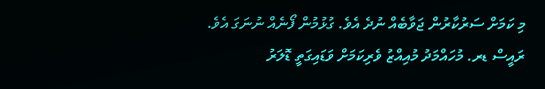މި ކަމަށް ސަރުކާރުން ޖަވާބެއް ނުދެ އެވެ. ގުޅުމުން ފޯނެއް ނުނަގަ އެވެ.
ރައީސް ޑރ. މުހައްމަދު މުއިއްޒު ވެރިކަމަށް ވަޑައިގަތީ ޑޮލަރު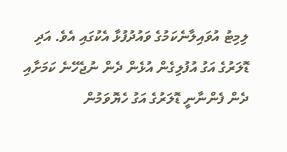ލިމިޓު އުވައިލާނެކަމުގެ ވައުދުފުޅާ އެކުގައި އެވެ. އަދި ޑޮލަރުގެ އަގު އުފުލިގެން އުޅެން ދެން ނުޖެހޭނެ ކަމަށާއި ދެން ފެންނާނީ ޑޮލަރުގެ އަގު ހެޔޮވަމުން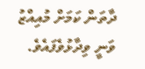ދާތަން ކަމަށް މުއިއްޒު ވަނީ ވިދާޅުވެފައެވެ.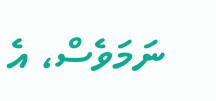ނަމަވެސް، އެ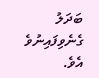ބަދަލު ގެނެވިފައިނުވެ އެވެ.